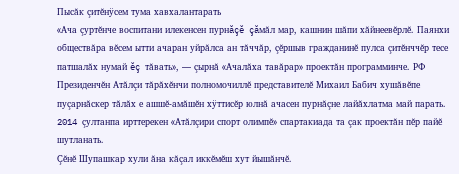Пысăк çитĕнÿсем тума хавхалантарать
«Ача çуртĕнче воспитани илекенсен пурнăçĕ çăмăл мар, кашнин шăпи хăйнеевĕрлĕ. Паянхи обществăра вĕсем ытти ачаран уйрăлса ан тăччăр, çĕршыв гражданинĕ пулса çитĕнччĕр тесе патшалăх нумай ĕç тăвать», — çырнă «Ачалăха тавăрар» проектăн программинче. РФ Президенчĕн Атăлçи тăрăхĕнчи полномочиллĕ представителĕ Михаил Бабич хушăвĕпе пуçарнăскер тăлăх е ашшĕ-амăшĕн хÿттисĕр юлнă ачасен пурнăçне лайăхлатма май парать. 2014 çултанпа ирттерекен «Атăлçири спорт олимпĕ» спартакиада та çак проектăн пĕр пайĕ шутланать.
Çĕнĕ Шупашкар хули ăна кăçал иккĕмĕш хут йышăнчĕ.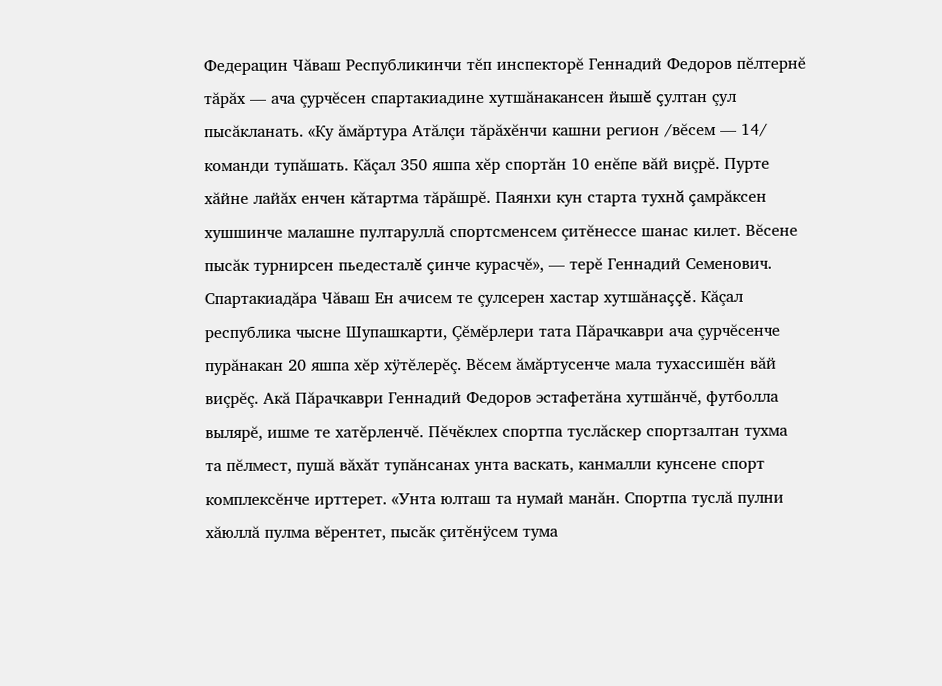Федерацин Чăваш Республикинчи тĕп инспекторĕ Геннадий Федоров пĕлтернĕ тăрăх — ача çурчĕсен спартакиадине хутшăнакансен йышĕ çултан çул пысăкланать. «Ку ăмăртура Атăлçи тăрăхĕнчи кашни регион /вĕсем — 14/ команди тупăшать. Кăçал 350 яшпа хĕр спортăн 10 енĕпе вăй виçрĕ. Пурте хăйне лайăх енчен кăтартма тăрăшрĕ. Паянхи кун старта тухнă çамрăксен хушшинче малашне пултаруллă спортсменсем çитĕнессе шанас килет. Вĕсене пысăк турнирсен пьедесталĕ çинче курасчĕ», — терĕ Геннадий Семенович.
Спартакиадăра Чăваш Ен ачисем те çулсерен хастар хутшăнаççĕ. Кăçал республика чысне Шупашкарти, Çĕмĕрлери тата Пăрачкаври ача çурчĕсенче пурăнакан 20 яшпа хĕр хÿтĕлерĕç. Вĕсем ăмăртусенче мала тухассишĕн вăй виçрĕç. Акă Пăрачкаври Геннадий Федоров эстафетăна хутшăнчĕ, футболла вылярĕ, ишме те хатĕрленчĕ. Пĕчĕклех спортпа туслăскер спортзалтан тухма та пĕлмест, пушă вăхăт тупăнсанах унта васкать, канмалли кунсене спорт комплексĕнче ирттерет. «Унта юлташ та нумай манăн. Спортпа туслă пулни хăюллă пулма вĕрентет, пысăк çитĕнÿсем тума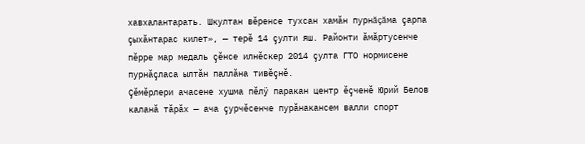хавхалантарать. Шкултан вĕренсе тухсан хамăн пурнăçăма çарпа çыхăнтарас килет», — терĕ 14 çулти яш. Районти ăмăртусенче пĕрре мар медаль çĕнсе илнĕскер 2014 çулта ГТО нормисене пурнăçласа ылтăн паллăна тивĕçнĕ.
Çĕмĕрлери ачасене хушма пĕлÿ паракан центр ĕçченĕ Юрий Белов каланă тăрăх — ача çурчĕсенче пурăнакансем валли спорт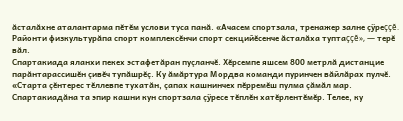ăсталăхне аталантарма пĕтĕм услови туса панă. «Ачасем спортзала, тренажер залне çÿреççĕ. Районти физкультурăпа спорт комплексĕнчи спорт секцийĕсенче ăсталăха туптаççĕ», — терĕ вăл.
Спартакиада яланхи пекех эстафетăран пуçланчĕ. Хĕрсемпе яшсем 800 метрлă дистанцие парăнтарассишĕн çивĕч тупăшрĕç. Ку ăмăртура Мордва команди пуринчен вăйлăрах пулчĕ. «Старта çĕнтерес тĕллевпе тухатăн, çапах кашнинчех пĕрремĕш пулма çăмăл мар. Спартакиадăна та эпир кашни кун спортзала çÿресе тĕплĕн хатĕрлентĕмĕр. Телее, ку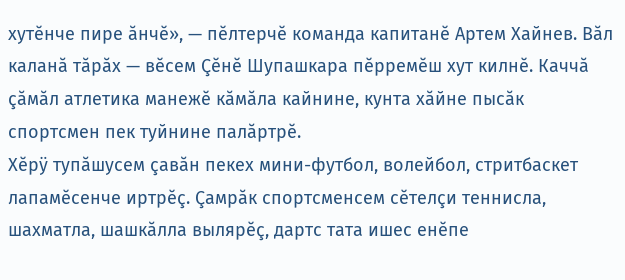хутĕнче пире ăнчĕ», — пĕлтерчĕ команда капитанĕ Артем Хайнев. Вăл каланă тăрăх — вĕсем Çĕнĕ Шупашкара пĕрремĕш хут килнĕ. Каччă çăмăл атлетика манежĕ кăмăла кайнине, кунта хăйне пысăк спортсмен пек туйнине палăртрĕ.
Хĕрÿ тупăшусем çавăн пекех мини-футбол, волейбол, стритбаскет лапамĕсенче иртрĕç. Çамрăк спортсменсем сĕтелçи теннисла, шахматла, шашкăлла вылярĕç, дартс тата ишес енĕпе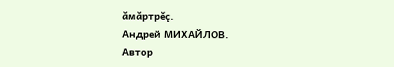ăмăртрĕç.
Андрей МИХАЙЛОВ.
Автор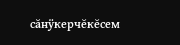сăнÿкерчĕкĕсем